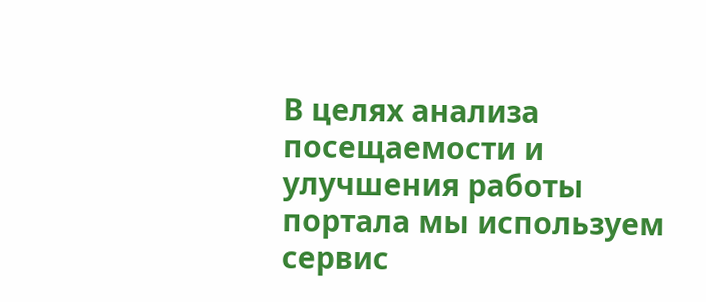В целях анализа посещаемости и улучшения работы портала мы используем сервис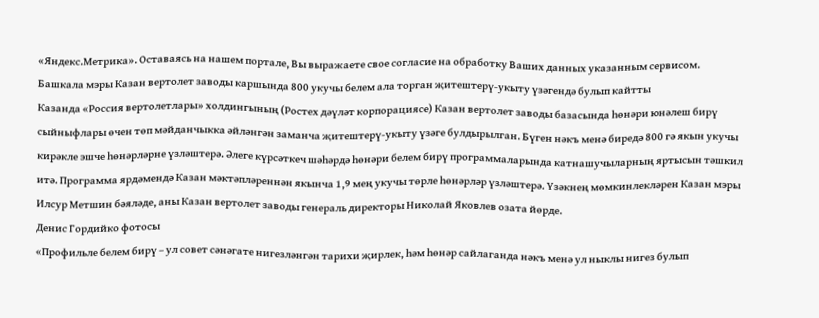«Яндекс.Метрика». Оставаясь на нашем портале, Вы выражаете свое согласие на обработку Ваших данных указанным сервисом.
Башкала мэры Казан вертолет заводы каршында 800 укучы белем ала торган җитештерү-укыту үзәгендә булып кайтты
Казанда «Россия вертолетлары» холдингының (Ростех дәүләт корпорациясе) Казан вертолет заводы базасында һөнәри юнәлеш бирү сыйныфлары өчен төп мәйданчыкка әйләнгән заманча җитештерү-укыту үзәге булдырылган. Бүген нәкъ менә биредә 800 гә якын укучы кирәкле эшче һөнәрләрне үзләштерә. Әлеге күрсәткеч шәһәрдә һөнәри белем бирү программаларында катнашучыларның яртысын тәшкил итә. Программа ярдәмендә Казан мәктәпләреннән якынча 1,9 мең укучы төрле һөнәрләр үзләштерә. Үзәкнең мөмкинлекләрен Казан мэры Илсур Метшин бәяләде, аны Казан вертолет заводы генераль директоры Николай Яковлев озата йөрде.
Денис Гордийко фотосы
«Профильле белем бирү – ул совет сәнәгате нигезләнгән тарихи җирлек, һәм һөнәр сайлаганда нәкъ менә ул ныклы нигез булып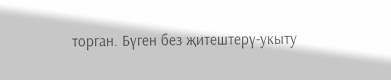торган. Бүген без җитештерү-укыту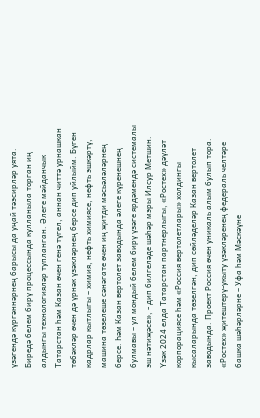үзәгендә күргәннәрнең барысы да уңай тәэсирләр уята. Биредә белем бирү процессында кулланыла торган иң алдынгы технологияләр тупланган. Әлеге мәйданчык Татарстан һәм Казан өчен генә түгел, аннан читтә урнашкан төбәкләр өчен дә үрнәк үзәкләрнең берсе дип уйлыйм. Бүген кадрлар кытлыгы – химия, нефть химиясе, нефть эшкәртү, машина төзелеше сәнәгате өчен иң җитди мәсьәләләрнең берсе. Һәм Казан вертолет заводында әлеге күренешнең булмавы – ул мондый белем бирү үзәге ярдәмендә системалы эш нәтиҗәсе», - дип билгеләде шәһәр мэры Илсур Метшин.
Үзәк 2024 елда Татарстан партнерлыгы, «Ростех» дәүләт корпорациясе һәм «Россия вертолетлары» холдингы кысаларында төзелгән, дип сөйләделәр Казан вертолет заводында. Проект Россия өчен уникаль алым булып тора. «Ростех» җитештерү-укыту үзәкләренең федераль челтәре башка шәһәрләрне – Уфа һәм Мәскәүне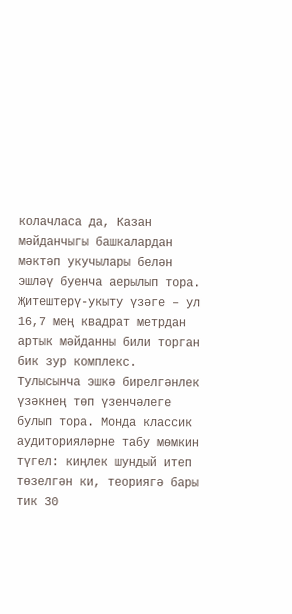колачласа да, Казан мәйданчыгы башкалардан мәктәп укучылары белән эшләү буенча аерылып тора.
Җитештерү-укыту үзәге – ул 16,7 мең квадрат метрдан артык мәйданны били торган бик зур комплекс. Тулысынча эшкә бирелгәнлек үзәкнең төп үзенчәлеге булып тора. Монда классик аудиторияләрне табу мөмкин түгел: киңлек шундый итеп төзелгән ки, теориягә бары тик 30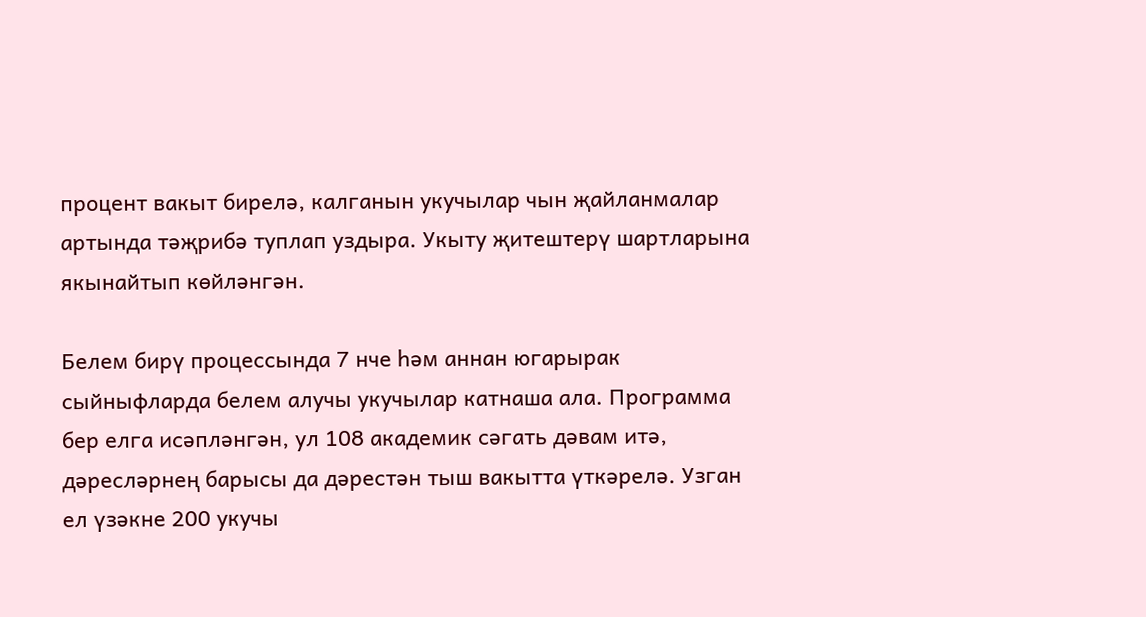процент вакыт бирелә, калганын укучылар чын җайланмалар артында тәҗрибә туплап уздыра. Укыту җитештерү шартларына якынайтып көйләнгән.

Белем бирү процессында 7 нче һәм аннан югарырак сыйныфларда белем алучы укучылар катнаша ала. Программа бер елга исәпләнгән, ул 108 академик сәгать дәвам итә, дәресләрнең барысы да дәрестән тыш вакытта үткәрелә. Узган ел үзәкне 200 укучы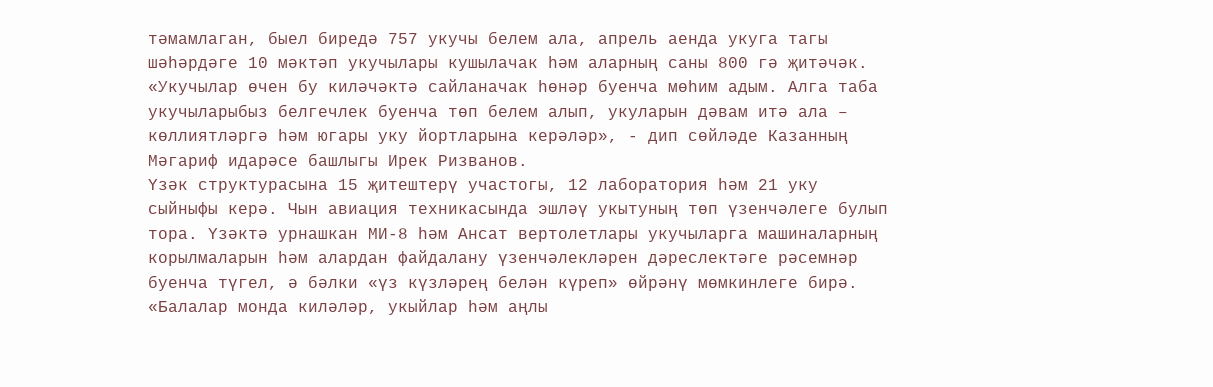тәмамлаган, быел биредә 757 укучы белем ала, апрель аенда укуга тагы шәһәрдәге 10 мәктәп укучылары кушылачак һәм аларның саны 800 гә җитәчәк.
«Укучылар өчен бу киләчәктә сайланачак һөнәр буенча мөһим адым. Алга таба укучыларыбыз белгечлек буенча төп белем алып, укуларын дәвам итә ала – көллиятләргә һәм югары уку йортларына керәләр», - дип сөйләде Казанның Мәгариф идарәсе башлыгы Ирек Ризванов.
Үзәк структурасына 15 җитештерү участогы, 12 лаборатория һәм 21 уку сыйныфы керә. Чын авиация техникасында эшләү укытуның төп үзенчәлеге булып тора. Үзәктә урнашкан МИ-8 һәм Ансат вертолетлары укучыларга машиналарның корылмаларын һәм алардан файдалану үзенчәлекләрен дәреслектәге рәсемнәр буенча түгел, ә бәлки «үз күзләрең белән күреп» өйрәнү мөмкинлеге бирә.
«Балалар монда киләләр, укыйлар һәм аңлы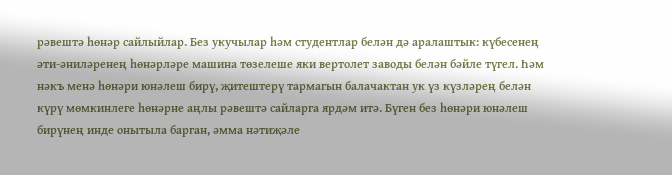рәвештә һөнәр сайлыйлар. Без укучылар һәм студентлар белән дә аралаштык: күбесенең әти-әниләренең һөнәрләре машина төзелеше яки вертолет заводы белән бәйле түгел. Һәм нәкъ менә һөнәри юнәлеш бирү, җитештерү тармагын балачактан ук үз күзләрең белән күрү мөмкинлеге һөнәрне аңлы рәвештә сайларга ярдәм итә. Бүген без һөнәри юнәлеш бирүнең инде онытыла барган, әмма нәтиҗәле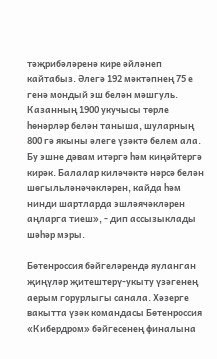тәҗрибәләренә кире әйләнеп кайтабыз. Әлегә 192 мәктәпнең 75 е генә мондый эш белән мәшгуль. Казанның 1900 укучысы төрле һөнәрләр белән таныша, шуларның 800 гә якыны әлеге үзәктә белем ала. Бу эшне дәвам итәргә һәм киңәйтергә кирәк. Балалар киләчәктә нәрсә белән шөгыльләнәчәкләрен, кайда һәм нинди шартларда эшләячәкләрен аңларга тиеш», - дип ассызыклады шәһәр мэры.

Бөтенроссия бәйгеләрендә яуланган җиңүләр җитештерү-укыту үзәгенең аерым горурлыгы санала. Хәзерге вакытта үзәк командасы Бөтенроссия «Кибердром» бәйгесенең финалына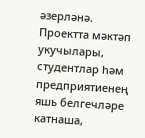әзерләнә. Проектта мәктәп укучылары, студентлар һәм предприятиенең яшь белгечләре катнаша,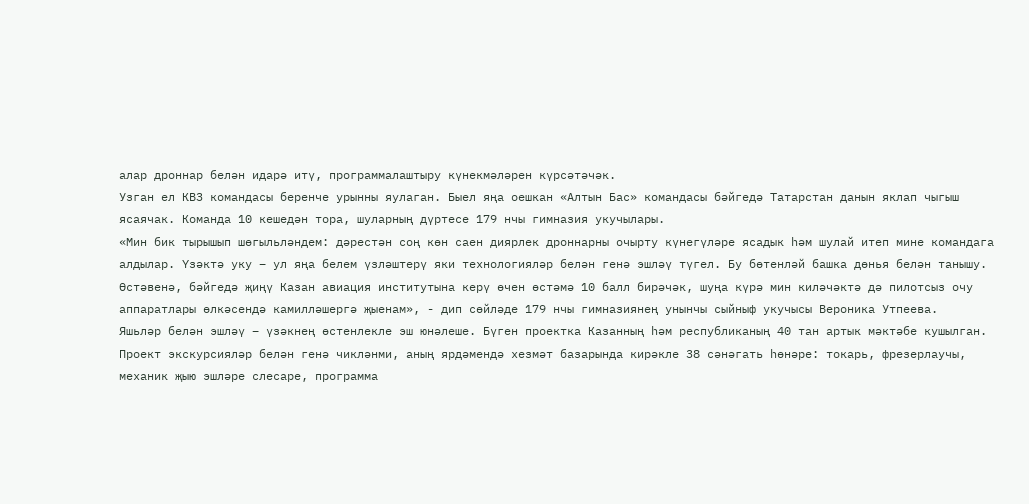алар дроннар белән идарә итү, программалаштыру күнекмәләрен күрсәтәчәк.
Узган ел КВЗ командасы беренче урынны яулаган. Быел яңа оешкан «Алтын Бас» командасы бәйгедә Татарстан данын яклап чыгыш ясаячак. Команда 10 кешедән тора, шуларның дүртесе 179 нчы гимназия укучылары.
«Мин бик тырышып шөгыльләндем: дәрестән соң көн саен диярлек дроннарны очырту күнегүләре ясадык һәм шулай итеп мине командага алдылар. Үзәктә уку – ул яңа белем үзләштерү яки технологияләр белән генә эшләү түгел. Бу бөтенләй башка дөнья белән танышу. Өстәвенә, бәйгедә җиңү Казан авиация институтына керү өчен өстәмә 10 балл бирәчәк, шуңа күрә мин киләчәктә дә пилотсыз очу аппаратлары өлкәсендә камилләшергә җыенам», - дип сөйләде 179 нчы гимназиянең унынчы сыйныф укучысы Вероника Утпеева.
Яшьләр белән эшләү – үзәкнең өстенлекле эш юнәлеше. Бүген проектка Казанның һәм республиканың 40 тан артык мәктәбе кушылган. Проект экскурсияләр белән генә чикләнми, аның ярдәмендә хезмәт базарында кирәкле 38 сәнәгать һөнәре: токарь, фрезерлаучы, механик җыю эшләре слесаре, программа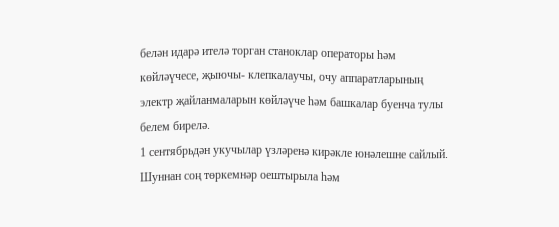белән идарә ителә торган станоклар операторы һәм көйләүчесе, җыючы- клепкалаучы, очу аппаратларының электр җайланмаларын көйләүче һәм башкалар буенча тулы белем бирелә.
1 сентябрьдән укучылар үзләренә кирәкле юнәлешне сайлый. Шуннан соң төркемнәр оештырыла һәм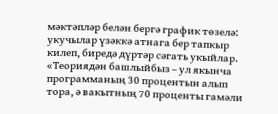мәктәпләр белән бергә график төзелә: укучылар үзәккә атнага бер тапкыр килеп, биредә дүртәр сәгать укыйлар.
«Теориядән башлыйбыз – ул якынча программаның 30 процентын алып тора, ә вакытның 70 проценты гамәли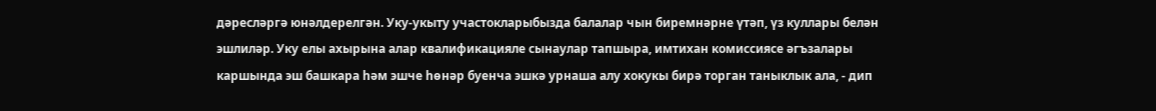дәресләргә юнәлдерелгән. Уку-укыту участокларыбызда балалар чын биремнәрне үтәп, үз куллары белән эшлиләр. Уку елы ахырына алар квалификацияле сынаулар тапшыра, имтихан комиссиясе әгъзалары каршында эш башкара һәм эшче һөнәр буенча эшкә урнаша алу хокукы бирә торган таныклык ала, - дип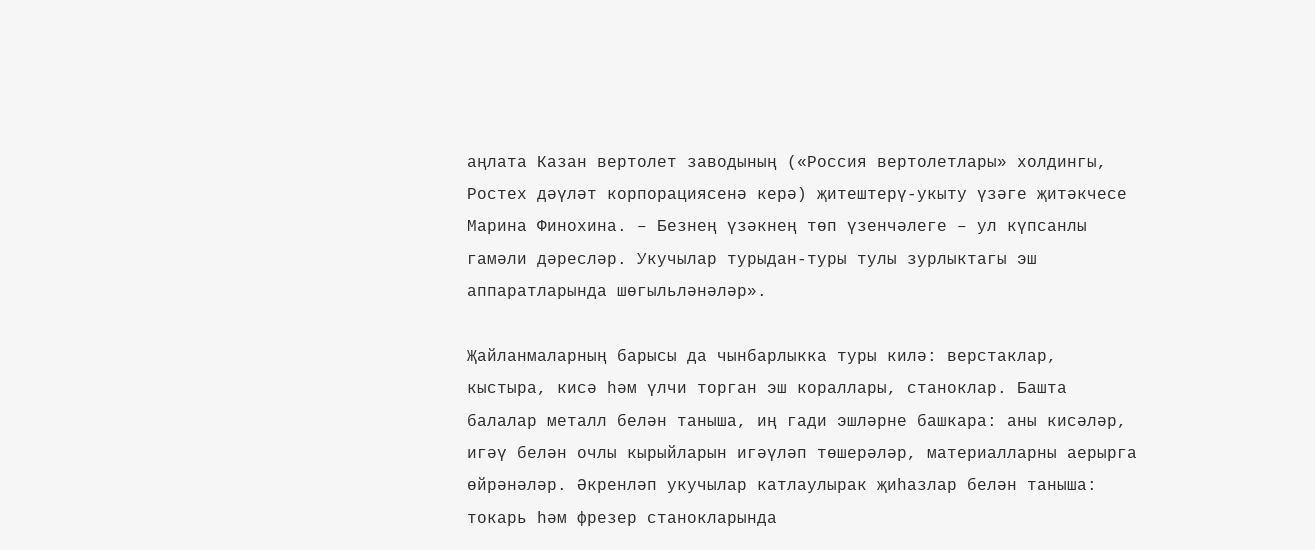аңлата Казан вертолет заводының («Россия вертолетлары» холдингы, Ростех дәүләт корпорациясенә керә) җитештерү-укыту үзәге җитәкчесе Марина Финохина. – Безнең үзәкнең төп үзенчәлеге – ул күпсанлы гамәли дәресләр. Укучылар турыдан-туры тулы зурлыктагы эш аппаратларында шөгыльләнәләр».

Җайланмаларның барысы да чынбарлыкка туры килә: верстаклар, кыстыра, кисә һәм үлчи торган эш кораллары, станоклар. Башта балалар металл белән таныша, иң гади эшләрне башкара: аны кисәләр, игәү белән очлы кырыйларын игәүләп төшерәләр, материалларны аерырга өйрәнәләр. Әкренләп укучылар катлаулырак җиһазлар белән таныша: токарь һәм фрезер станокларында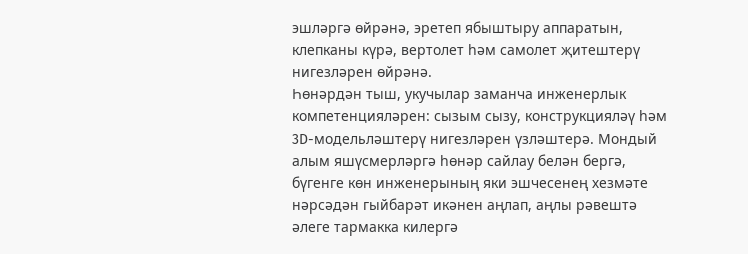эшләргә өйрәнә, эретеп ябыштыру аппаратын, клепканы күрә, вертолет һәм самолет җитештерү нигезләрен өйрәнә.
Һөнәрдән тыш, укучылар заманча инженерлык компетенцияләрен: сызым сызу, конструкцияләү һәм 3D-модельләштерү нигезләрен үзләштерә. Мондый алым яшүсмерләргә һөнәр сайлау белән бергә, бүгенге көн инженерының яки эшчесенең хезмәте нәрсәдән гыйбарәт икәнен аңлап, аңлы рәвештә әлеге тармакка килергә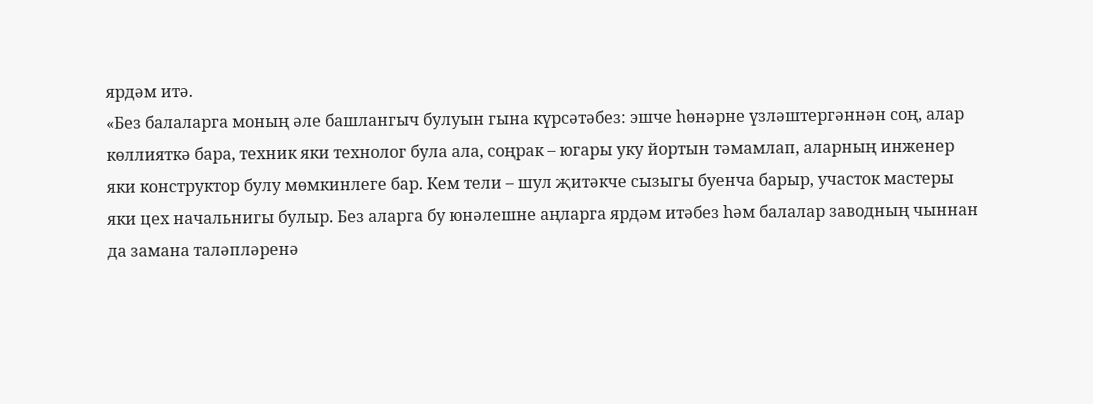ярдәм итә.
«Без балаларга моның әле башлангыч булуын гына күрсәтәбез: эшче һөнәрне үзләштергәннән соң, алар көллияткә бара, техник яки технолог була ала, соңрак – югары уку йортын тәмамлап, аларның инженер яки конструктор булу мөмкинлеге бар. Кем тели – шул җитәкче сызыгы буенча барыр, участок мастеры яки цех начальнигы булыр. Без аларга бу юнәлешне аңларга ярдәм итәбез һәм балалар заводның чыннан да замана таләпләренә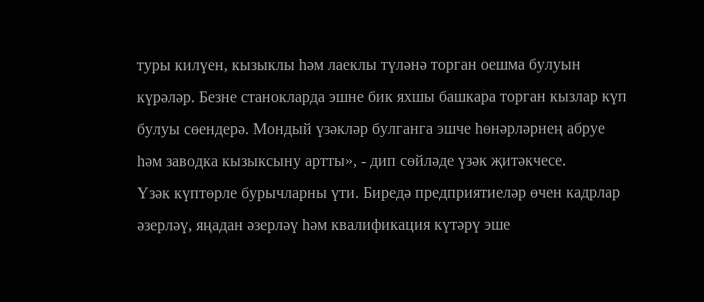туры килүен, кызыклы һәм лаеклы түләнә торган оешма булуын күрәләр. Безне станокларда эшне бик яхшы башкара торган кызлар күп булуы сөендерә. Мондый үзәкләр булганга эшче һөнәрләрнең абруе һәм заводка кызыксыну артты», - дип сөйләде үзәк җитәкчесе.
Үзәк күптөрле бурычларны үти. Биредә предприятиеләр өчен кадрлар әзерләү, яңадан әзерләү һәм квалификация күтәрү эше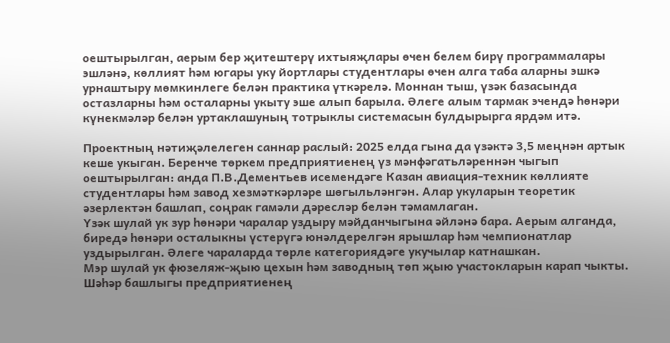оештырылган, аерым бер җитештерү ихтыяҗлары өчен белем бирү программалары эшләнә, көллият һәм югары уку йортлары студентлары өчен алга таба аларны эшкә урнаштыру мөмкинлеге белән практика үткәрелә. Моннан тыш, үзәк базасында остазларны һәм осталарны укыту эше алып барыла. Әлеге алым тармак эчендә һөнәри күнекмәләр белән уртаклашуның тотрыклы системасын булдырырга ярдәм итә.

Проектның нәтиҗәлелеген саннар раслый: 2025 елда гына да үзәктә 3,5 меңнән артык кеше укыган. Беренче төркем предприятиенең үз мәнфәгатьләреннән чыгып оештырылган: анда П.В.Дементьев исемендәге Казан авиация-техник көллияте студентлары һәм завод хезмәткәрләре шөгыльләнгән. Алар укуларын теоретик әзерлектән башлап, соңрак гамәли дәресләр белән тәмамлаган.
Үзәк шулай ук зур һөнәри чаралар уздыру мәйданчыгына әйләнә бара. Аерым алганда, биредә һөнәри осталыкны үстерүгә юнәлдерелгән ярышлар һәм чемпионатлар уздырылган. Әлеге чараларда төрле категориядәге укучылар катнашкан.
Мэр шулай ук фюзеляж-җыю цехын һәм заводның төп җыю участокларын карап чыкты. Шәһәр башлыгы предприятиенең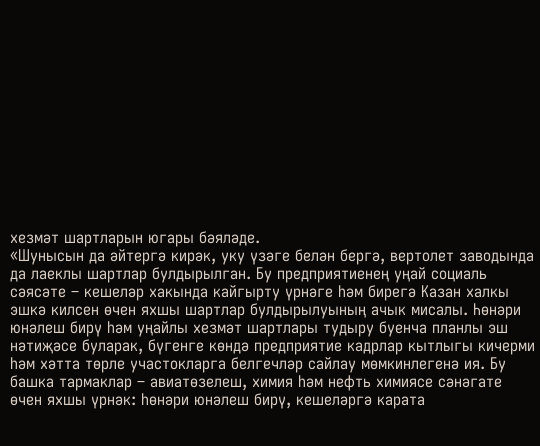хезмәт шартларын югары бәяләде.
«Шунысын да әйтергә кирәк, уку үзәге белән бергә, вертолет заводында да лаеклы шартлар булдырылган. Бу предприятиенең уңай социаль сәясәте – кешеләр хакында кайгырту үрнәге һәм бирегә Казан халкы эшкә килсен өчен яхшы шартлар булдырылуының ачык мисалы. Һөнәри юнәлеш бирү һәм уңайлы хезмәт шартлары тудыру буенча планлы эш нәтиҗәсе буларак, бүгенге көндә предприятие кадрлар кытлыгы кичерми һәм хәтта төрле участокларга белгечләр сайлау мөмкинлегенә ия. Бу башка тармаклар – авиатөзелеш, химия һәм нефть химиясе сәнәгате өчен яхшы үрнәк: һөнәри юнәлеш бирү, кешеләргә карата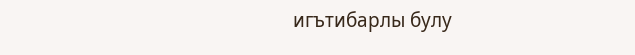игътибарлы булу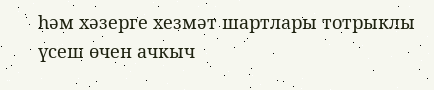һәм хәзерге хезмәт шартлары тотрыклы үсеш өчен ачкыч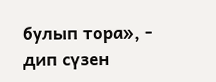булып тора», - дип сүзен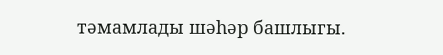тәмамлады шәһәр башлыгы.